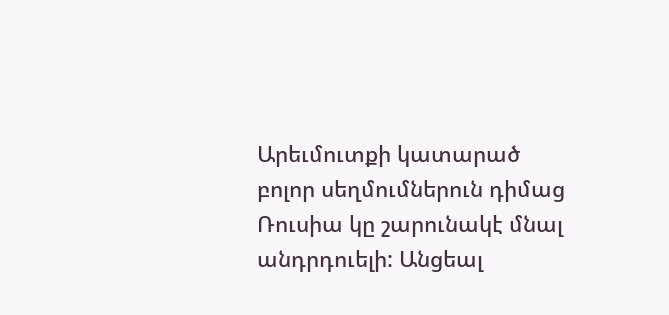Արեւմուտքի կատարած բոլոր սեղմումներուն դիմաց Ռուսիա կը շարունակէ մնալ անդրդուելի: Անցեալ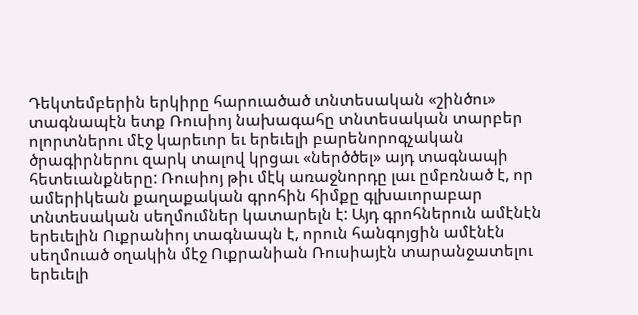Դեկտեմբերին երկիրը հարուածած տնտեսական «շինծու» տագնապէն ետք Ռուսիոյ նախագահը տնտեսական տարբեր ոլորտներու մէջ կարեւոր եւ երեւելի բարենորոգչական ծրագիրներու զարկ տալով կրցաւ «ներծծել» այդ տագնապի հետեւանքները: Ռուսիոյ թիւ մէկ առաջնորդը լաւ ըմբռնած է, որ ամերիկեան քաղաքական գրոհին հիմքը գլխաւորաբար տնտեսական սեղմումներ կատարելն է: Այդ գրոհներուն ամէնէն երեւելին Ուքրանիոյ տագնապն է, որուն հանգոյցին ամէնէն սեղմուած օղակին մէջ Ուքրանիան Ռուսիայէն տարանջատելու երեւելի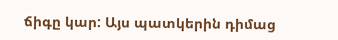ճիգը կար: Այս պատկերին դիմաց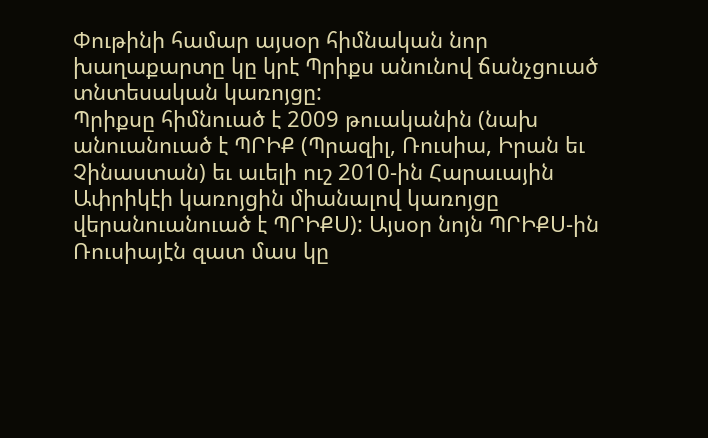Փութինի համար այսօր հիմնական նոր խաղաքարտը կը կրէ Պրիքս անունով ճանչցուած տնտեսական կառոյցը:
Պրիքսը հիմնուած է 2009 թուականին (նախ անուանուած է ՊՐԻՔ (Պրազիլ, Ռուսիա, Իրան եւ Չինաստան) եւ աւելի ուշ 2010-ին Հարաւային Ափրիկէի կառոյցին միանալով կառոյցը վերանուանուած է ՊՐԻՔՍ): Այսօր նոյն ՊՐԻՔՍ-ին Ռուսիայէն զատ մաս կը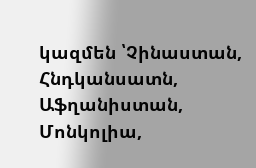կազմեն ՝Չինաստան, Հնդկանսատն, Աֆղանիստան, Մոնկոլիա,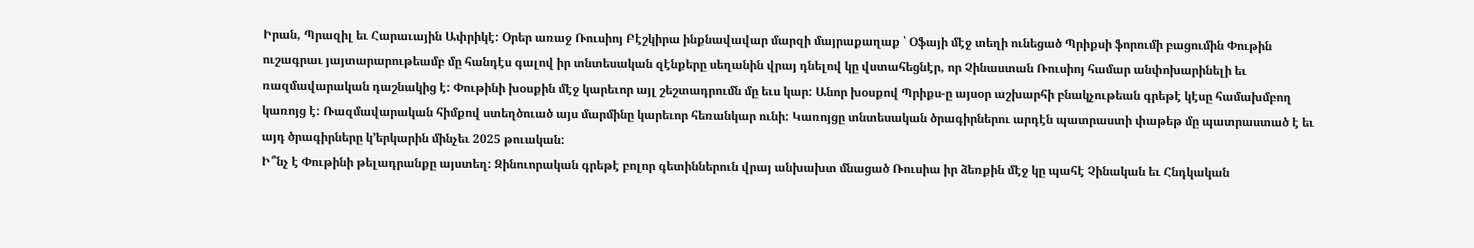Իրան, Պրազիլ եւ Հարաւային Ափրիկէ: Օրեր առաջ Ռուսիոյ Բէշկիրա ինքնավավար մարզի մայրաքաղաք ՝ Օֆայի մէջ տեղի ունեցած Պրիքսի ֆորումի բացումին Փութին ուշագրաւ յայտարարութեամբ մը հանդէս գալով իր տնտեսական զէնքերը սեղանին վրայ դնելով կը վստահեցնէր, որ Չինաստան Ռուսիոյ համար անփոխարինելի եւ ռազմավարական դաշնակից է: Փութինի խօսքին մէջ կարեւոր այլ շեշտադրումն մը եւս կար: Անոր խօսքով Պրիքս-ը այսօր աշխարհի բնակչութեան գրեթէ կէսը համախմբող կառոյց է: Ռազմավարական հիմքով ստեղծուած այս մարմինը կարեւոր հեռանկար ունի: Կառոյցը տնտեսական ծրագիրներու արդէն պատրաստի փաթեթ մը պատրաստած է եւ այդ ծրագիրները կ’երկարին մինչեւ 2025 թուական:
Ի՞նչ է Փութինի թելադրանքը այստեղ: Զինուորական գրեթէ բոլոր գետիններուն վրայ անխախտ մնացած Ռուսիա իր ձեռքին մէջ կը պահէ Չինական եւ Հնդկական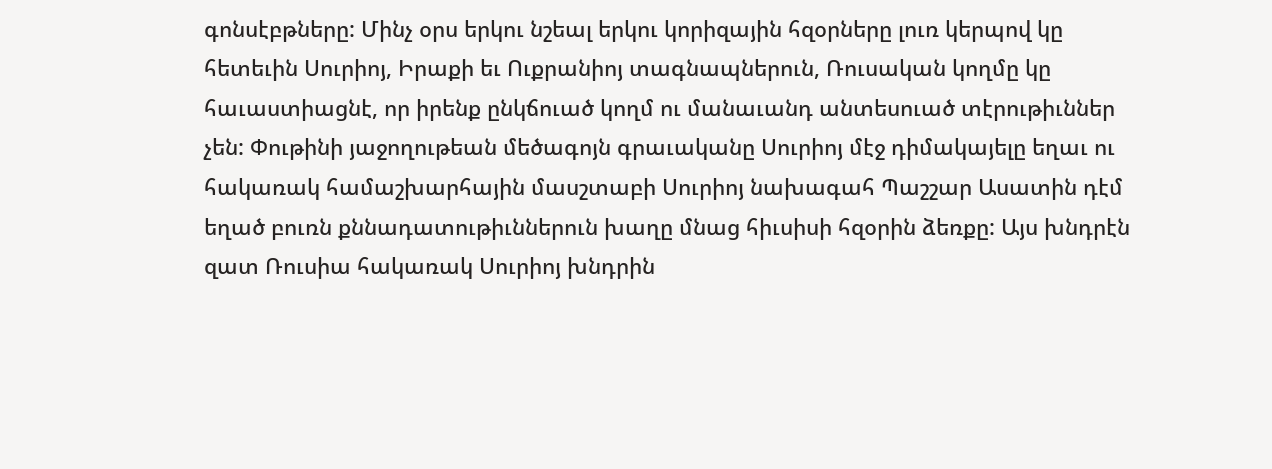գոնսէբթները: Մինչ օրս երկու նշեալ երկու կորիզային հզօրները լուռ կերպով կը հետեւին Սուրիոյ, Իրաքի եւ Ուքրանիոյ տագնապներուն, Ռուսական կողմը կը հաւաստիացնէ, որ իրենք ընկճուած կողմ ու մանաւանդ անտեսուած տէրութիւններ չեն: Փութինի յաջողութեան մեծագոյն գրաւականը Սուրիոյ մէջ դիմակայելը եղաւ ու հակառակ համաշխարհային մասշտաբի Սուրիոյ նախագահ Պաշշար Ասատին դէմ եղած բուռն քննադատութիւններուն խաղը մնաց հիւսիսի հզօրին ձեռքը: Այս խնդրէն զատ Ռուսիա հակառակ Սուրիոյ խնդրին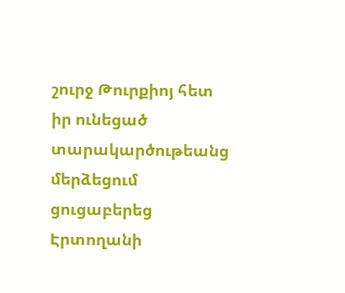շուրջ Թուրքիոյ հետ իր ունեցած տարակարծութեանց մերձեցում ցուցաբերեց Էրտողանի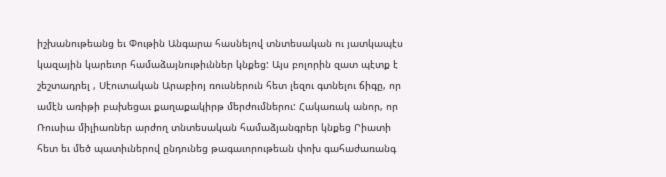իշխանութեանց եւ Փութին Անգարա հասնելով տնտեսական ու յատկապէս կազային կարեւոր համաձայնութիւններ կնքեց: Այս բոլորին զատ պէտք է շեշտադրել , Սէուտական Արաբիոյ ռուսներուն հետ լեզու գտնելու ճիգը, որ ամէն առիթի բախեցաւ քաղաքակիրթ մերժումներու: Հակառակ անոր, որ Ռուսիա միլիառներ արժող տնտեսական համաձյանգրեր կնքեց Րիատի հետ եւ մեծ պատիւներով ընդունեց թագաւորութեան փոխ գահաժառանգ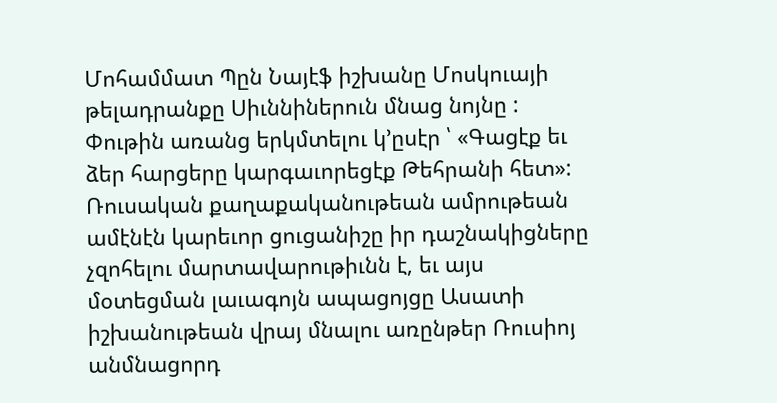Մոհամմատ Պըն Նայէֆ իշխանը Մոսկուայի թելադրանքը Սիւննիներուն մնաց նոյնը : Փութին առանց երկմտելու կ’ըսէր ՝ «Գացէք եւ ձեր հարցերը կարգաւորեցէք Թեհրանի հետ»: Ռուսական քաղաքականութեան ամրութեան ամէնէն կարեւոր ցուցանիշը իր դաշնակիցները չզոհելու մարտավարութիւնն է, եւ այս մօտեցման լաւագոյն ապացոյցը Ասատի իշխանութեան վրայ մնալու առընթեր Ռուսիոյ անմնացորդ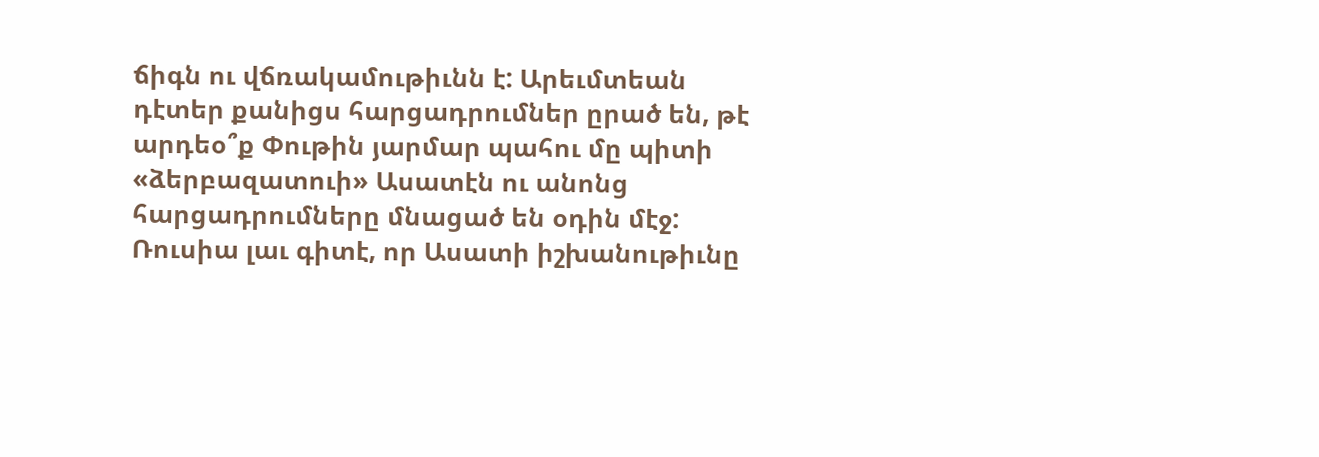ճիգն ու վճռակամութիւնն է: Արեւմտեան դէտեր քանիցս հարցադրումներ ըրած են, թէ արդեօ՞ք Փութին յարմար պահու մը պիտի «ձերբազատուի» Ասատէն ու անոնց հարցադրումները մնացած են օդին մէջ: Ռուսիա լաւ գիտէ, որ Ասատի իշխանութիւնը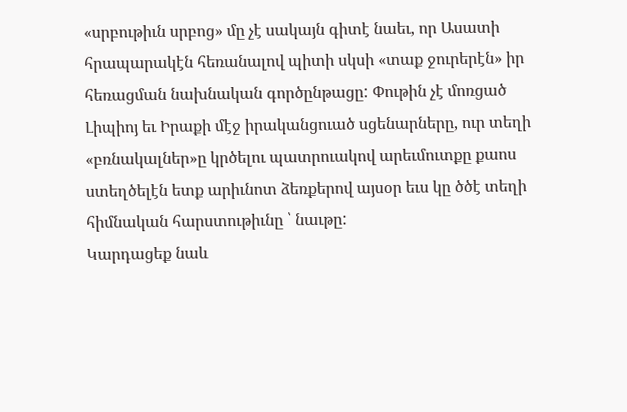«սրբութիւն սրբոց» մը չէ սակայն գիտէ նաեւ, որ Ասատի հրապարակէն հեռանալով պիտի սկսի «տաք ջուրերէն» իր հեռացման նախնական գործընթացը: Փութին չէ մոռցած Լիպիոյ եւ Իրաքի մէջ իրականցուած սցենարները, ուր տեղի «բռնակալներ»ը կրծելու պատրուակով արեւմուտքը քաոս ստեղծելէն ետք արիւնոտ ձեռքերով այսօր եւս կը ծծէ տեղի հիմնական հարստութիւնը ՝ նաւթը:
Կարդացեք նաև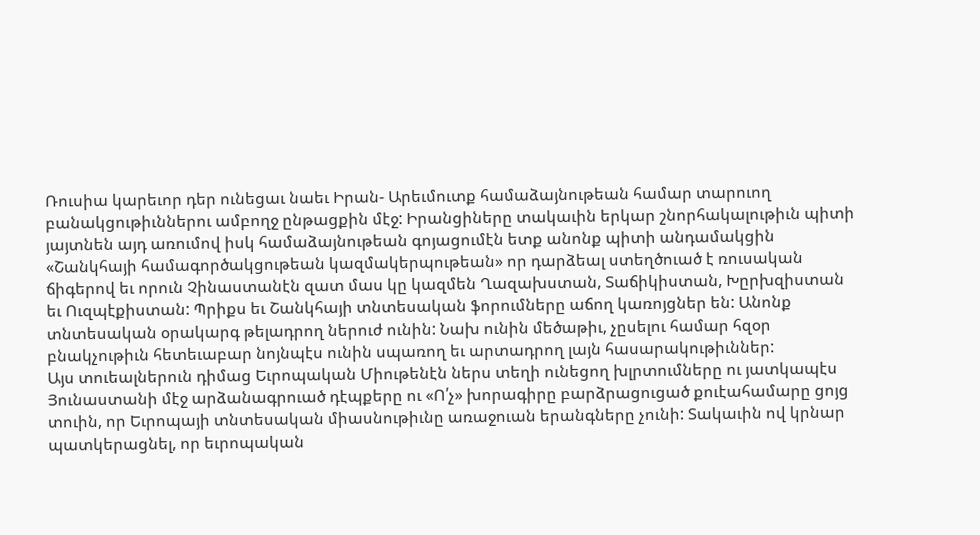Ռուսիա կարեւոր դեր ունեցաւ նաեւ Իրան- Արեւմուտք համաձայնութեան համար տարուող բանակցութիւններու ամբողջ ընթացքին մէջ: Իրանցիները տակաւին երկար շնորհակալութիւն պիտի յայտնեն այդ առումով իսկ համաձայնութեան գոյացումէն ետք անոնք պիտի անդամակցին «Շանկհայի համագործակցութեան կազմակերպութեան» որ դարձեալ ստեղծուած է ռուսական ճիգերով եւ որուն Չինաստանէն զատ մաս կը կազմեն Ղազախստան, Տաճիկիստան, Խըրխզիստան եւ Ուզպէքիստան: Պրիքս եւ Շանկհայի տնտեսական ֆորումները աճող կառոյցներ են: Անոնք տնտեսական օրակարգ թելադրող ներուժ ունին: Նախ ունին մեծաթիւ, չըսելու համար հզօր բնակչութիւն հետեւաբար նոյնպէս ունին սպառող եւ արտադրող լայն հասարակութիւններ:
Այս տուեալներուն դիմաց Եւրոպական Միութենէն ներս տեղի ունեցող խլրտումները ու յատկապէս Յունաստանի մէջ արձանագրուած դէպքերը ու «Ո՛չ» խորագիրը բարձրացուցած քուէահամարը ցոյց տուին, որ Եւրոպայի տնտեսական միասնութիւնը առաջուան երանգները չունի: Տակաւին ով կրնար պատկերացնել, որ եւրոպական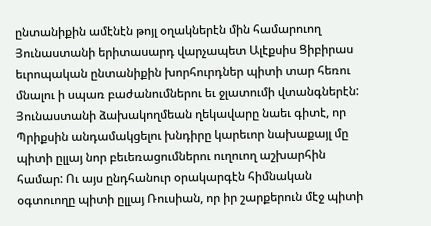ընտանիքին ամէնէն թոյլ օղակներէն մին համարուող Յունաստանի երիտասարդ վարչապետ Ալէքսիս Ցիբիրաս եւրոպական ընտանիքին խորհուրդներ պիտի տար հեռու մնալու ի սպառ բաժանումներու եւ ջլատումի վտանգներէն: Յունաստանի ձախակողմեան ղեկավարը նաեւ գիտէ, որ Պրիքսին անդամակցելու խնդիրը կարեւոր նախաքայլ մը պիտի ըլլայ նոր բեւեռացումներու ուղուող աշխարհին համար: Ու այս ընդհանուր օրակարգէն հիմնական օգտուողը պիտի ըլլայ Ռուսիան, որ իր շարքերուն մէջ պիտի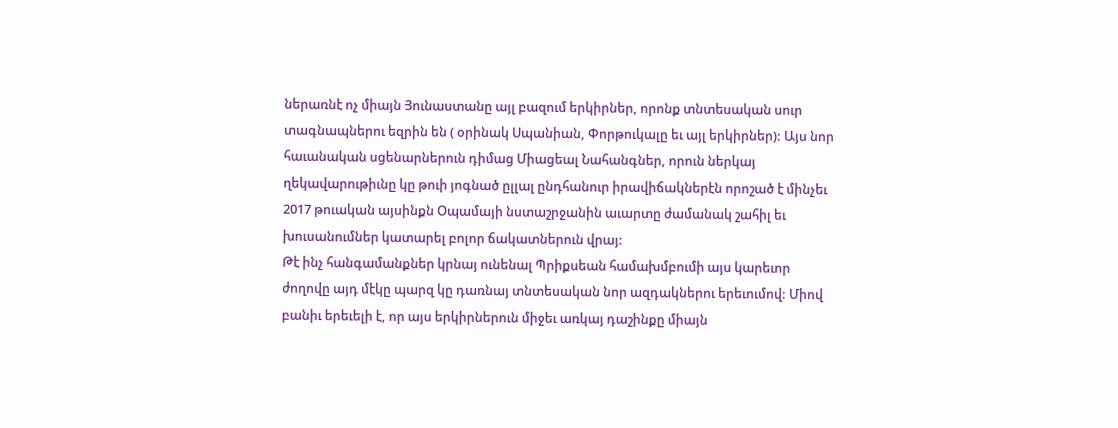ներառնէ ոչ միայն Յունաստանը այլ բազում երկիրներ, որոնք տնտեսական սուր տագնապներու եզրին են ( օրինակ Սպանիան, Փորթուկալը եւ այլ երկիրներ): Այս նոր հաւանական սցենարներուն դիմաց Միացեալ Նահանգներ, որուն ներկայ ղեկավարութիւնը կը թուի յոգնած ըլլալ ընդհանուր իրավիճակներէն որոշած է մինչեւ 2017 թուական այսինքն Օպամայի նստաշրջանին աւարտը ժամանակ շահիլ եւ խուսանումներ կատարել բոլոր ճակատներուն վրայ:
Թէ ինչ հանգամանքներ կրնայ ունենալ Պրիքսեան համախմբումի այս կարեւոր ժողովը այդ մէկը պարզ կը դառնայ տնտեսական նոր ազդակներու երեւումով: Միով բանիւ երեւելի է, որ այս երկիրներուն միջեւ առկայ դաշինքը միայն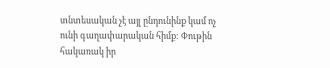տնտեսական չէ այլ ընդունինք կամ ոչ ունի գաղափարական հիմք: Փութին հակառակ իր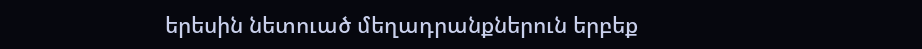երեսին նետուած մեղադրանքներուն երբեք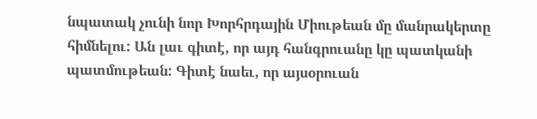նպատակ չունի նոր Խորհրդային Միութեան մը մանրակերտը հիմնելու: Ան լաւ գիտէ, որ այդ հանգրուանը կը պատկանի պատմութեան: Գիտէ նաեւ, որ այսօրուան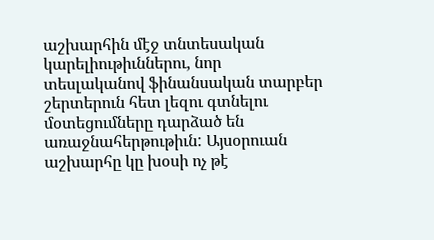աշխարհին մէջ տնտեսական կարելիութիւններու, նոր տեսլականով ֆինանսական տարբեր շերտերուն հետ լեզու գտնելու մօտեցումները դարձած են առաջնահերթութիւն: Այսօրուան աշխարհը կը խօսի ոչ թէ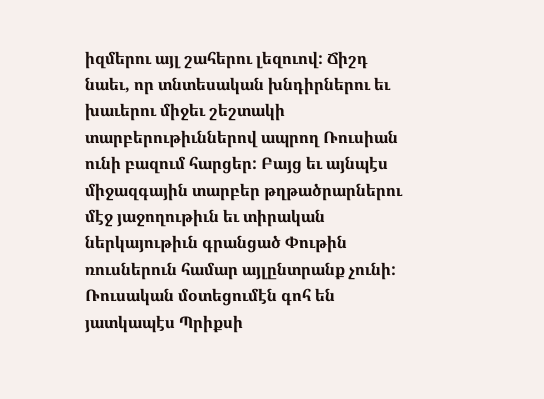իզմերու այլ շահերու լեզուով: Ճիշդ նաեւ, որ տնտեսական խնդիրներու եւ խաւերու միջեւ շեշտակի տարբերութիւններով ապրող Ռուսիան ունի բազում հարցեր: Բայց եւ այնպէս միջազգային տարբեր թղթածրարներու մէջ յաջողութիւն եւ տիրական ներկայութիւն գրանցած Փութին ռուսներուն համար այլընտրանք չունի:
Ռուսական մօտեցումէն գոհ են յատկապէս Պրիքսի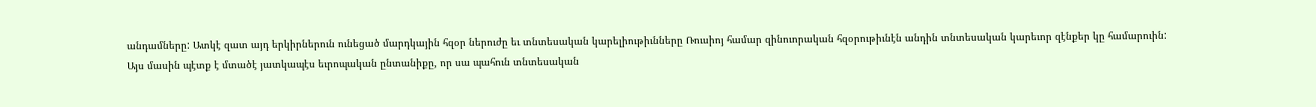անդամները: Ատկէ զատ այդ երկիրներուն ունեցած մարդկային հզօր ներուժը եւ տնտեսական կարելիութիւնները Ռուսիոյ համար զինուորական հզօրութիւնէն անդին տնտեսական կարեւոր զէնքեր կը համարուին:
Այս մասին պէտք է մտածէ յատկապէս եւրոպական ընտանիքը, որ սա պահուն տնտեսական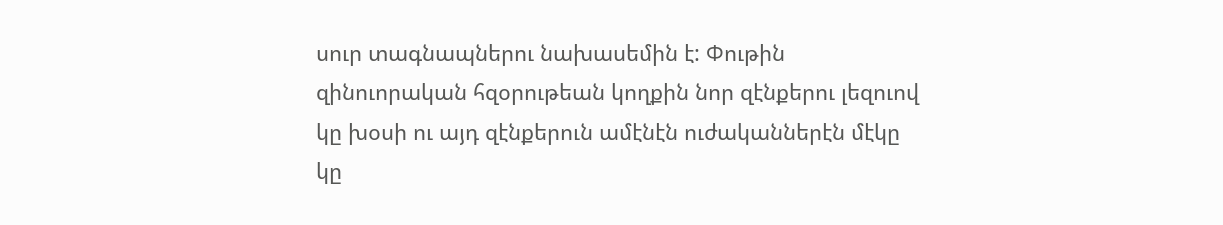սուր տագնապներու նախասեմին է: Փութին զինուորական հզօրութեան կողքին նոր զէնքերու լեզուով կը խօսի ու այդ զէնքերուն ամէնէն ուժականներէն մէկը կը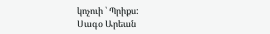կոչուի ՝ Պրիքս:
Սագօ Արեան